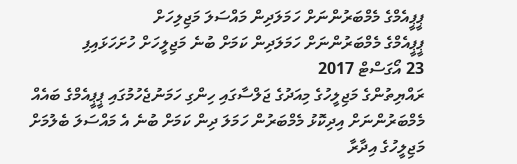ޕީޕީއެމްގެ މެމްބަރުންނަށް ހަމަލަދިން މައްސަލަ މަޖިލިހަށް
ޕީޕީއެމްގެ މެމްބަރުންނަށް ހަމަލަދިން ކަމަށް ބުނެ މަޖިލީހަށް ހުށަހަޅައިފި
23 އޯގަސްޓް 2017
ރައްޔިތުންގެ މަޖިލީހުގެ މިއަދުގެ ޖަލްސާގައި ހިންގި ހަމަނުޖެހުމުގައި ޕީޕީއެމްގެ ބައެއް މެމްބަރުންނަށް އިދިކޮޅު މެމްބަރުން ހަމަލަ ދިން ކަމަށް ބުނެ އެ މައްސަލަ ބެލުމަށް މަޖިލީހުގެ އިދާރާ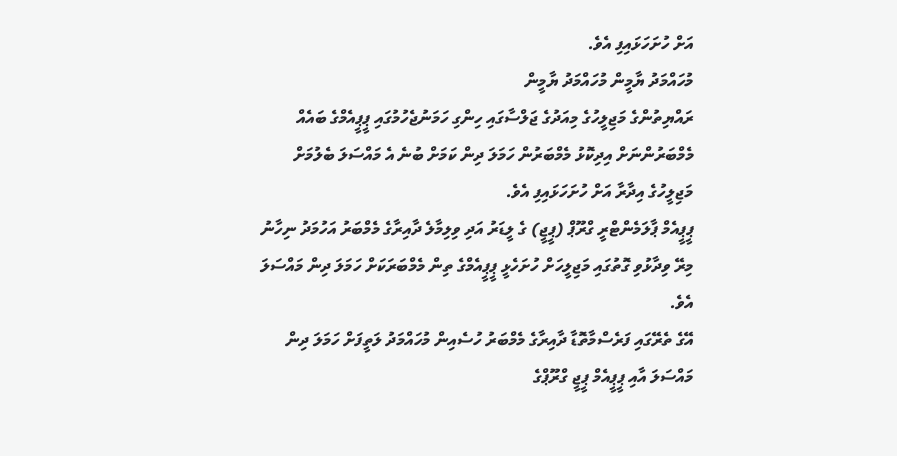އަށް ހުށަހަޅައިފި އެވެ.
މުހައްމަދު ޔާމީން މުހައްމަދު ޔާމީން
ރައްޔިތުންގެ މަޖިލީހުގެ މިއަދުގެ ޖަލްސާގައި ހިންގި ހަމަނުޖެހުމުގައި ޕީޕީއެމްގެ ބައެއް މެމްބަރުންނަށް އިދިކޮޅު މެމްބަރުން ހަމަލަ ދިން ކަމަށް ބުނެ އެ މައްސަލަ ބެލުމަށް މަޖިލީހުގެ އިދާރާ އަށް ހުށަހަޅައިފި އެވެ.
ޕީޕީއެމް ޕާލަމެންޓްރީ ގްރޫޕް (ޕީޖީ) ގެ ލީޑަރު އަދި ވިލިމާލެ ދާއިރާގެ މެމްބަރު އަހުމަދު ނިހާނު މިރޭ ވިދާޅުވި ގޮތުގައި މަޖިލީހަށް ހުށަހެޅީ ޕީޕީއެމްގެ ތިން މެމްބަރަކަށް ހަމަލަ ދިން މައްސަލަ އެވެ.
އޭގެ ތެރޭގައި ފަރެސްމާތޮޑާ ދާއިރާގެ މެމްބަރު ހުސެއިން މުހައްމަދު ލަތީފަށް ހަމަލަ ދިން މައްސަލަ އާއި ޕީޕީއެމް ޕީޖީ ގްރޫޕްގެ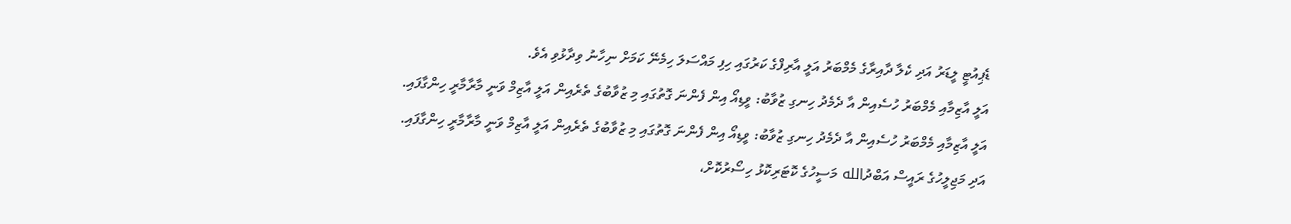ޑެޕިއުޓީ ލީޑަރު އަދި ކެލާ ދާއިރާގެ މެމްބަރު އަލީ އާރިފްގެ ކަރުގައި ހިފި މައްސަލަ ހިމެނޭ ކަމަށް ނިހާނު ވިދާޅުވި އެވެ.
އަލީ އާޒިމާއި މެމްބަރު ހުސެއިން އާ ދެމެދު ހިނގި ޒުވާބު: ވީޑިއޯ އިން ފެންނަ ގޮތުގައި މި ޒުވާބުގެ ތެރެއިން އަލީ އާޒިމް ވަނީ މާރާމާރީ ހިންގާފައި.
އަލީ އާޒިމާއި މެމްބަރު ހުސެއިން އާ ދެމެދު ހިނގި ޒުވާބު: ވީޑިއޯ އިން ފެންނަ ގޮތުގައި މި ޒުވާބުގެ ތެރެއިން އަލީ އާޒިމް ވަނީ މާރާމާރީ ހިންގާފައި.
އަދި މަޖިލީހުގެ ރައީސް އަބްދުالله މަސީހުގެ ކޮޓަރިކޮޅު ހިސޯރުކޮށް،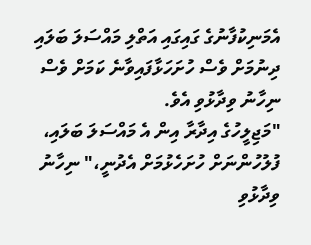އެމަނިކުފާނުގެ ގައިގައި އަތްލި މައްސަލަ ބަލައި ދިނުމަށް ވެސް ހުށަހަޅާފައިވާނެ ކަމަށް ވެސް ނިހާނު ވިދާޅުވި އެވެ.
"މަޖިލީހުގެ އިދާރާ އިން އެ މައްސަލަ ބަލައި، ފުލުހުންނަށް ހުށަހެޅުމަށް އެދުނީ،" ނިހާނު ވިދާޅުވި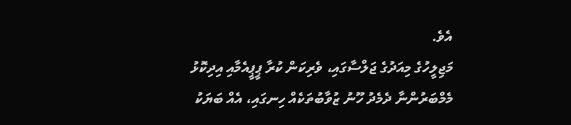އެވެ.
މަޖިލީހުގެ މިއަދުގެ ޖަލްސާގައި، ވެރިކަން ކުރާ ޕީޕީއެމާއި އިދިކޮޅު މެމްބަރުންނާ ދެމެދު ހޫނު ޒުވާބުތަކެއް ހިނގައި، އެއް ބަޔަކު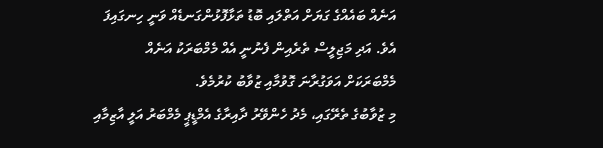އަނެއް ބައެއްގެ ގަޔަށް އަތްލައި ބޮޑު ތަޅާފޮޅުންގަނޑެއް ވަނީ ހިނގައިފަ އެވެ. އަދި މަޖިލީސް ތެރެއިން ފެނުނީ އެއް މެމްބަރަކު އަނެއް މެމްބަރަކަށް އަވަގުރާނަ ގޮވުމާއި ޒުވާބު ކުރުމެވެ.
މި ޒުވާބުގެ ތެރޭގައި، މެދު ހެންވޭރު ދާއިރާގެ އެމްޑީޕީ މެމްބަރު އަލީ އާޒިމާއި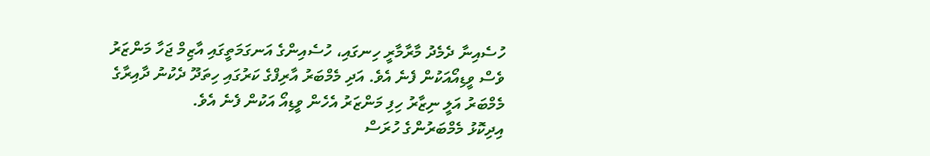ހުސެއިނާ ދެމެދު މާރާމާރީ ހިނގައި، ހުސެއިންގެ އަނގަމަތީގައި އާޒިމް ޖަހާ މަންޒަރު ވެސް ވީޑިއޯއަކުން ފެނެ އެވެ. އަދި މެމްބަރު އާރިފްގެ ކަރުގައި ހިތަދޫ ދެކުނު ދާއިރާގެ މެމްބަރު އަލީ ނިޒާރު ހިފި މަންޒަރު އެހެން ވީޑިއޯ އަކުން ފެނެ އެވެ.
އިދިކޮޅު މެމްބަރުންގެ ހުރަސް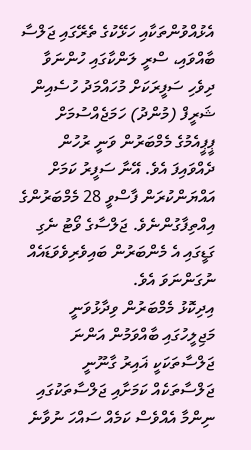އެޅުއްވުންތަކާއި ހަޅޭކުގެ ތެރޭގައި ޖަލްސާ ބާއްވައި، ސްރީ ލަންކާގައި ހުންނަވާ ދިވެހި ސަފީރަކަށް މުހައްމަދު ހުސެއިން ޝަރީފް (މުންދު) ހަމަޖެއްސުމަށް ޕީޕީއެމުގެ މެމްބަރުން ވަނީ ރުހުން ދެއްވައިފަ އެވެ. އޭނާ ސަފީރު ކަމަށް އައްޔަންކުރަން ފާސްވީ 28 މެމްބަރުންގެ އިއްތިފާގުންނެވެ. ޖަލްސާގެ ވޯޓު ނެގި ގަޑީގައި އެ މެންބަރުން ބައިވެރިވެވަޑައެއް ނުގަންނަވަ އެވެ.
އިދިކޮޅު މެމްބަރުން ވިދާޅުވަނީ މަޖިލީހުގައި ބާއްވަމުން އަންނަ ޖަލްސާތަކަކީ ޣައިރު ގާނޫނީ ޖަލްސާތަކެއް ކަމަށާއި ޖަލްސާތަކުގައި ނިންމާ އެއްވެސް ކަމެއް ސައްހަ ނުވާނެ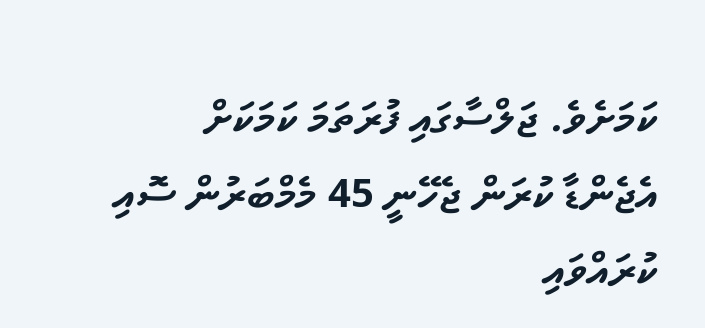ކަމަށެވެ. ޖަލްސާގައި ފުރަތަމަ ކަމަކަށް އެޖެންޑާ ކުރަން ޖެހޭނީ 45 މެމްބަރުން ސޮއި ކުރައްވައި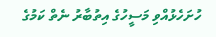ހުށަހެޅުއްވި މަސީހުގެ އިތުބާރު ނެތް ކަމުގެ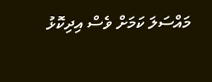މައްސަލަ ކަމަށް ވެސް އިދިކޮޅު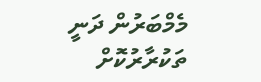މެމްބަރުން ދަނީ ތަކުރާރުކޮށް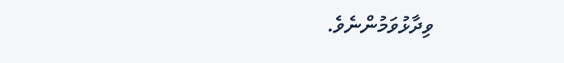ވިދާޅުވަމުންނެވެ.